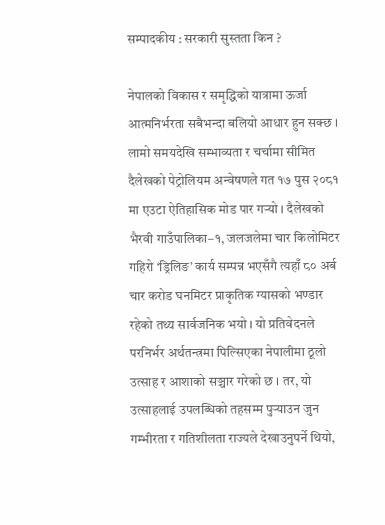सम्पादकीय : सरकारी सुस्तता किन ?

नेपालको विकास र समृद्धिको यात्रामा ऊर्जा आत्मनिर्भरता सबैभन्दा बलियो आधार हुन सक्छ । लामो समयदेखि सम्भाव्यता र चर्चामा सीमित दैलेखको पेट्रोलियम अन्वेषणले गत १७ पुस २०८१ मा एउटा ऐतिहासिक मोड पार गर्‍यो । दैलेखको भैरवी गाउँपालिका–१, जलजलेमा चार किलोमिटर गहिरो ‘ड्रिलिङ’ कार्य सम्पन्न भएसँगै त्यहाँ ८० अर्ब चार करोड घनमिटर प्राकृतिक ग्यासको भण्डार रहेको तथ्य सार्वजनिक भयो । यो प्रतिवेदनले परनिर्भर अर्थतन्त्रमा पिल्सिएका नेपालीमा ठूलो उत्साह र आशाको सञ्चार गरेको छ । तर, यो उत्साहलाई उपलब्धिको तहसम्म पुर्‍याउन जुन गम्भीरता र गतिशीलता राज्यले देखाउनुपर्ने थियो,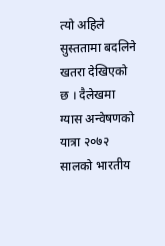त्यो अहिले सुस्ततामा बदलिने खतरा देखिएको छ । दैलेखमा ग्यास अन्वेषणको यात्रा २०७२ सालको भारतीय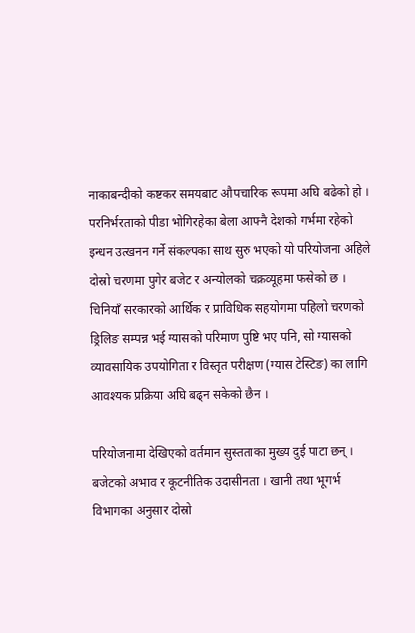नाकाबन्दीको कष्टकर समयबाट औपचारिक रूपमा अघि बढेको हो । परनिर्भरताको पीडा भोगिरहेका बेला आफ्नै देशको गर्भमा रहेको इन्धन उत्खनन गर्ने संकल्पका साथ सुरु भएको यो परियोजना अहिले दोस्रो चरणमा पुगेर बजेट र अन्योलको चक्रव्यूहमा फसेको छ । चिनियाँ सरकारको आर्थिक र प्राविधिक सहयोगमा पहिलो चरणको ड्रिलिङ सम्पन्न भई ग्यासको परिमाण पुष्टि भए पनि, सो ग्यासको व्यावसायिक उपयोगिता र विस्तृत परीक्षण (ग्यास टेस्टिङ) का लागि आवश्यक प्रक्रिया अघि बढ्न सकेको छैन ।

परियोजनामा देखिएको वर्तमान सुस्तताका मुख्य दुई पाटा छन् । बजेटको अभाव र कूटनीतिक उदासीनता । खानी तथा भूगर्भ विभागका अनुसार दोस्रो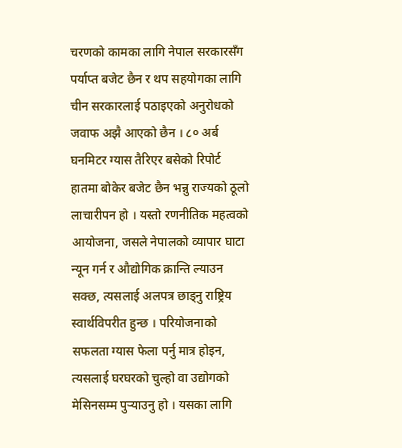चरणको कामका लागि नेपाल सरकारसँग पर्याप्त बजेट छैन र थप सहयोगका लागि चीन सरकारलाई पठाइएको अनुरोधको जवाफ अझै आएको छैन । ८० अर्ब घनमिटर ग्यास तैरिएर बसेको रिपोर्ट हातमा बोकेर बजेट छैन भन्नु राज्यको ठूलो लाचारीपन हो । यस्तो रणनीतिक महत्वको आयोजना, जसले नेपालको व्यापार घाटा न्यून गर्न र औद्योगिक क्रान्ति ल्याउन सक्छ, त्यसलाई अलपत्र छाड्नु राष्ट्रिय स्वार्थविपरीत हुन्छ । परियोजनाको सफलता ग्यास फेला पर्नु मात्र होइन, त्यसलाई घरघरको चुल्हो वा उद्योगको मेसिनसम्म पुर्‍याउनु हो । यसका लागि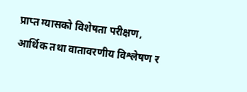प्राप्त ग्यासको विशेषता परीक्षण, आर्थिक तथा वातावरणीय विश्लेषण र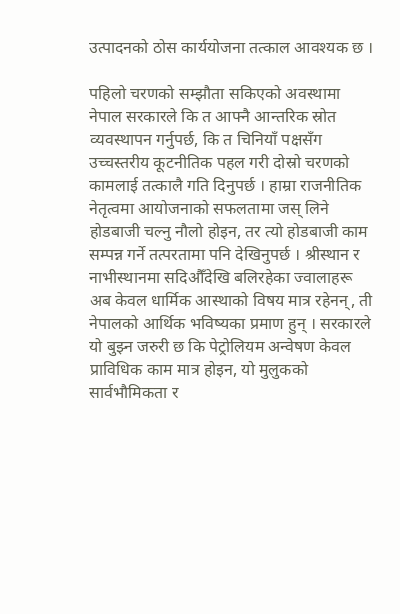उत्पादनको ठोस कार्ययोजना तत्काल आवश्यक छ ।

पहिलो चरणको सम्झौता सकिएको अवस्थामा नेपाल सरकारले कि त आफ्नै आन्तरिक स्रोत व्यवस्थापन गर्नुपर्छ, कि त चिनियाँ पक्षसँग उच्चस्तरीय कूटनीतिक पहल गरी दोस्रो चरणको कामलाई तत्कालै गति दिनुपर्छ । हाम्रा राजनीतिक नेतृत्वमा आयोजनाको सफलतामा जस् लिने होडबाजी चल्नु नौलो होइन, तर त्यो होडबाजी काम सम्पन्न गर्ने तत्परतामा पनि देखिनुपर्छ । श्रीस्थान र नाभीस्थानमा सदिऔँदेखि बलिरहेका ज्वालाहरू अब केवल धार्मिक आस्थाको विषय मात्र रहेनन्, ती नेपालको आर्थिक भविष्यका प्रमाण हुन् । सरकारले यो बुझ्न जरुरी छ कि पेट्रोलियम अन्वेषण केवल प्राविधिक काम मात्र होइन, यो मुलुकको सार्वभौमिकता र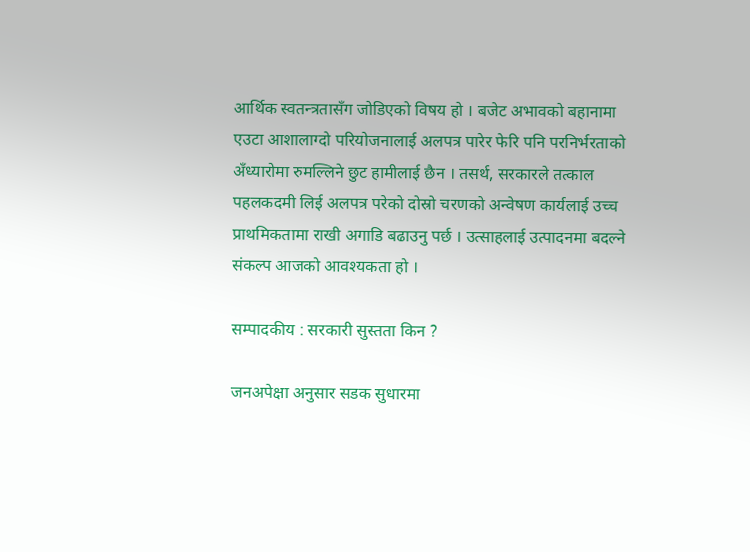आर्थिक स्वतन्त्रतासँग जोडिएको विषय हो । बजेट अभावको बहानामा एउटा आशालाग्दो परियोजनालाई अलपत्र पारेर फेरि पनि परनिर्भरताको अँध्यारोमा रुमल्लिने छुट हामीलाई छैन । तसर्थ, सरकारले तत्काल पहलकदमी लिई अलपत्र परेको दोस्रो चरणको अन्वेषण कार्यलाई उच्च प्राथमिकतामा राखी अगाडि बढाउनु पर्छ । उत्साहलाई उत्पादनमा बदल्ने संकल्प आजको आवश्यकता हो ।

सम्पादकीय : सरकारी सुस्तता किन ?

जनअपेक्षा अनुसार सडक सुधारमा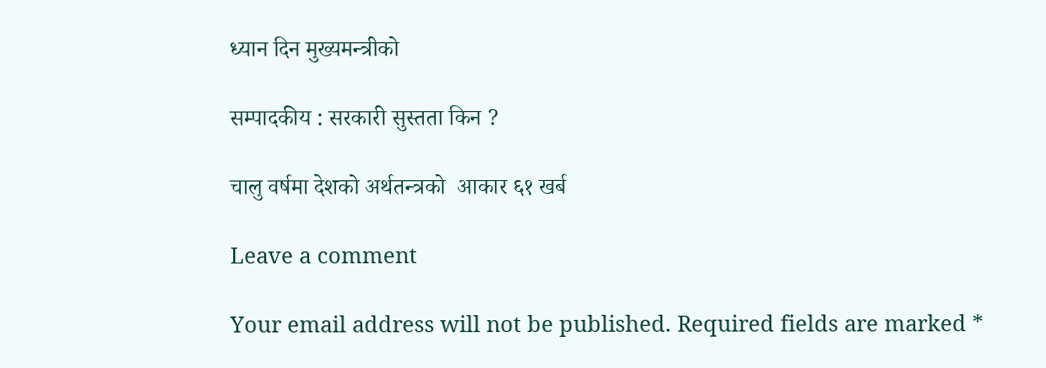ध्यान दिन मुख्यमन्त्रीको

सम्पादकीय : सरकारी सुस्तता किन ?

चालु वर्षमा देशको अर्थतन्त्रको  आकार ६१ खर्ब

Leave a comment

Your email address will not be published. Required fields are marked *